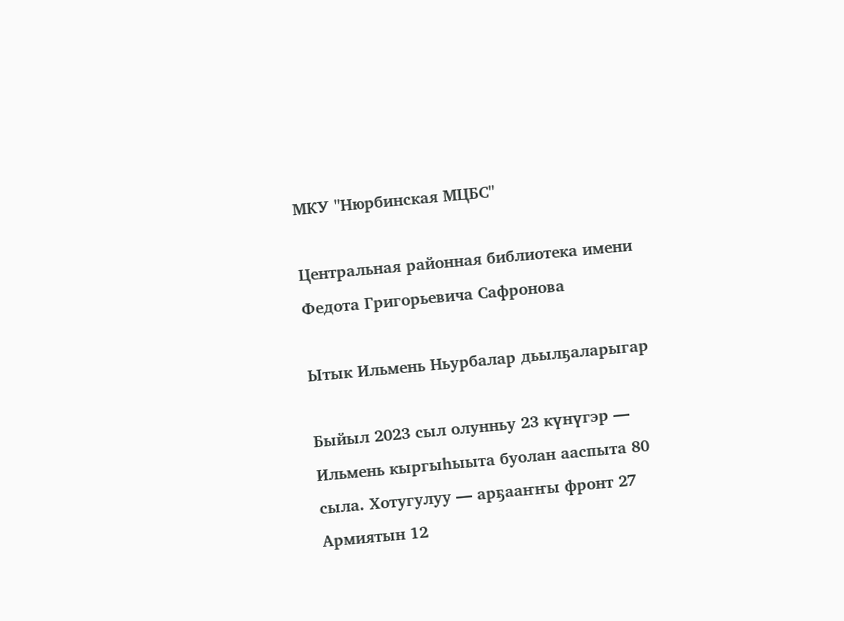МКУ "Нюрбинская МЦБС"

Центральная районная библиотека имени Федота Григорьевича Сафронова

Ытык Ильмень Ньурбалар дьылҕаларыгар

Быйыл 2023 сыл олунньу 23 күнүгэр — Ильмень кыргыһыыта буолан ааспыта 80 сыла. Хотугулуу — арҕааҥҥы фронт 27 Армиятын 12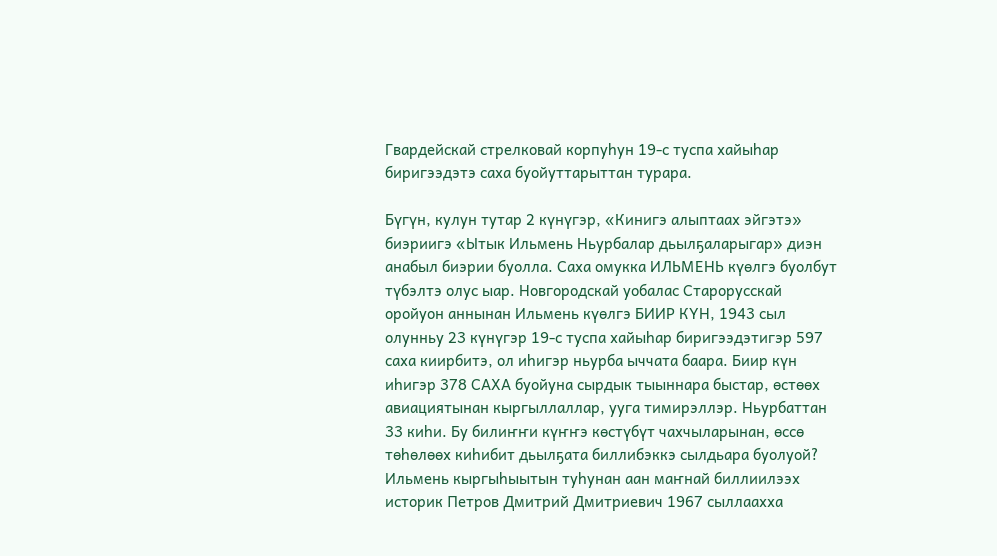Гвардейскай стрелковай корпуһун 19-с туспа хайыһар биригээдэтэ саха буойуттарыттан турара.

Бүгүн, кулун тутар 2 күнүгэр, «Кинигэ алыптаах эйгэтэ» биэриигэ «Ытык Ильмень Ньурбалар дьылҕаларыгар» диэн анабыл биэрии буолла. Саха омукка ИЛЬМЕНЬ күөлгэ буолбут түбэлтэ олус ыар. Новгородскай уобалас Старорусскай оройуон аннынан Ильмень күөлгэ БИИР КҮН, 1943 сыл олунньу 23 күнүгэр 19-с туспа хайыһар биригээдэтигэр 597 саха киирбитэ, ол иһигэр ньурба ыччата баара. Биир күн иһигэр 378 САХА буойуна сырдык тыыннара быстар, өстөөх авиациятынан кыргыллаллар, ууга тимирэллэр. Ньурбаттан 33 киһи. Бу билиҥҥи күҥҥэ көстүбүт чахчыларынан, өссө төһөлөөх киһибит дьылҕата биллибэккэ сылдьара буолуой? Ильмень кыргыһыытын туһунан аан маҥнай биллиилээх историк Петров Дмитрий Дмитриевич 1967 сыллаахха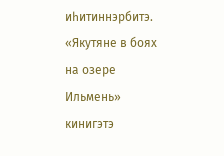иһитиннэрбитэ. «Якутяне в боях на озере Ильмень» кинигэтэ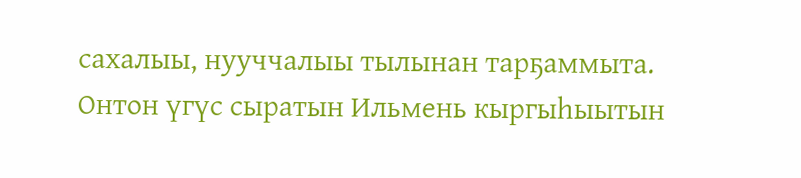сахалыы, нууччалыы тылынан тарҕаммыта. Онтон үгүс сыратын Ильмень кыргыһыытын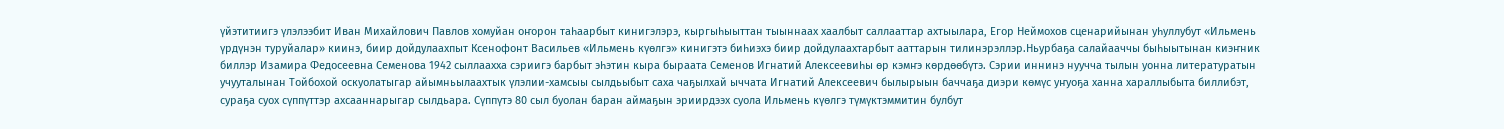үйэтитиигэ үлэлээбит Иван Михайлович Павлов хомуйан оҥорон таһаарбыт кинигэлэрэ, кыргыһыыттан тыыннаах хаалбыт саллааттар ахтыылара, Егор Неймохов сценарийынан уһуллубут «Ильмень үрдүнэн туруйалар» киинэ, биир дойдулаахпыт Ксенофонт Васильев «Ильмень күөлгэ» кинигэтэ биһиэхэ биир дойдулаахтарбыт ааттарын тилинэрэллэр.Ньурбаҕа салайааччы быһыытынан киэҥник биллэр Изамира Федосеевна Семенова 1942 сыллаахха сэриигэ барбыт эһэтин кыра быраата Семенов Игнатий Алексеевиһы өр кэмҥэ көрдөөбүтэ. Сэрии иннинэ нуучча тылын уонна литературатын учууталынан Тойбохой оскуолатыгар айымньылаахтык үлэлии-хамсыы сылдьыбыт саха чаҕылхай ыччата Игнатий Алексеевич былырыын баччаҕа диэри көмүс уҥуоҕа ханна хараллыбыта биллибэт, сураҕа суох сүппүттэр ахсааннарыгар сылдьара. Сүппүтэ 80 сыл буолан баран аймаҕын эриирдээх суола Ильмень күөлгэ түмүктэммитин булбут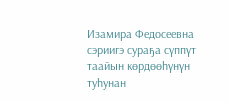Изамира Федосеевна сэриигэ сураҕа сүппүт таайын көрдөөһүнүн туһунан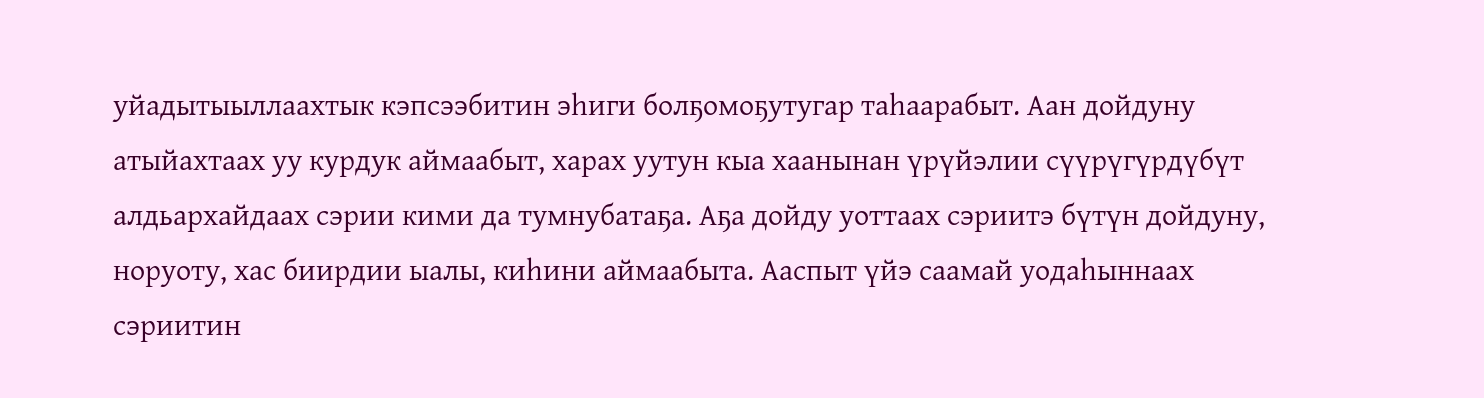уйадытыыллаахтык кэпсээбитин эһиги болҕомоҕутугар таһаарабыт. Аан дойдуну атыйахтаах уу курдук аймаабыт, харах уутун кыа хаанынан үрүйэлии сүүрүгүрдүбүт алдьархайдаах сэрии кими да тумнубатаҕа. Аҕа дойду уоттаах сэриитэ бүтүн дойдуну, норуоту, хас биирдии ыалы, киһини аймаабыта. Ааспыт үйэ саамай уодаһыннаах сэриитин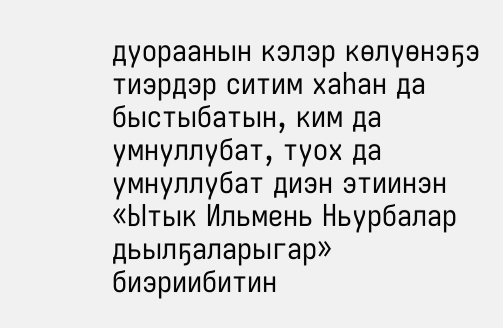дуораанын кэлэр көлүөнэҕэ тиэрдэр ситим хаһан да быстыбатын, ким да умнуллубат, туох да умнуллубат диэн этиинэн «Ытык Ильмень Ньурбалар дьылҕаларыгар» биэриибитин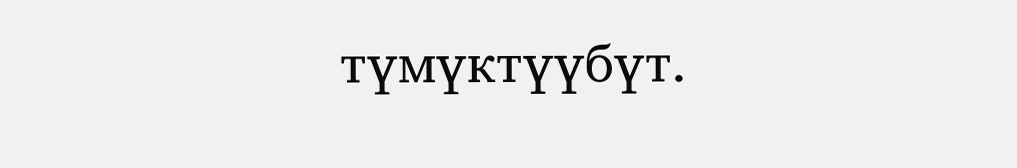түмүктүүбүт.